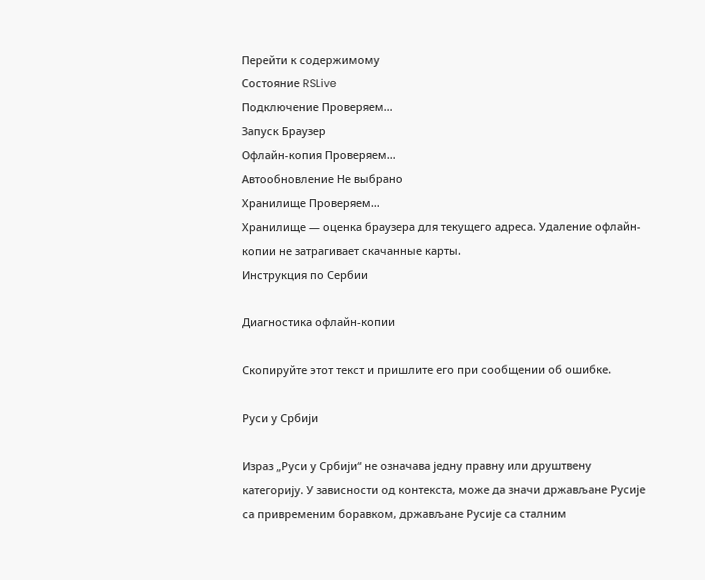Перейти к содержимому
Состояние RSLive
Подключение Проверяем…
Запуск Браузер
Офлайн-копия Проверяем…
Автообновление Не выбрано
Хранилище Проверяем…
Хранилище — оценка браузера для текущего адреса. Удаление офлайн-копии не затрагивает скачанные карты.
Инструкция по Сербии

Диагностика офлайн-копии

Скопируйте этот текст и пришлите его при сообщении об ошибке.

Руси у Србији

Израз „Руси у Србији“ не означава једну правну или друштвену категорију. У зависности од контекста, може да значи држављане Русије са привременим боравком, држављане Русије са сталним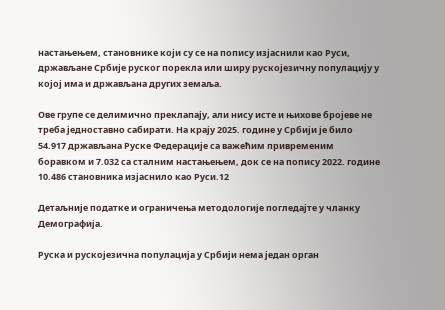настањењем, становнике који су се на попису изјаснили као Руси, држављане Србије руског порекла или ширу рускојезичну популацију у којој има и држављана других земаља.

Ове групе се делимично преклапају, али нису исте и њихове бројеве не треба једноставно сабирати. На крају 2025. године у Србији је било 54.917 држављана Руске Федерације са важећим привременим боравком и 7.032 са сталним настањењем, док се на попису 2022. године 10.486 становника изјаснило као Руси.12

Детаљније податке и ограничења методологије погледајте у чланку Демографија.

Руска и рускојезична популација у Србији нема један орган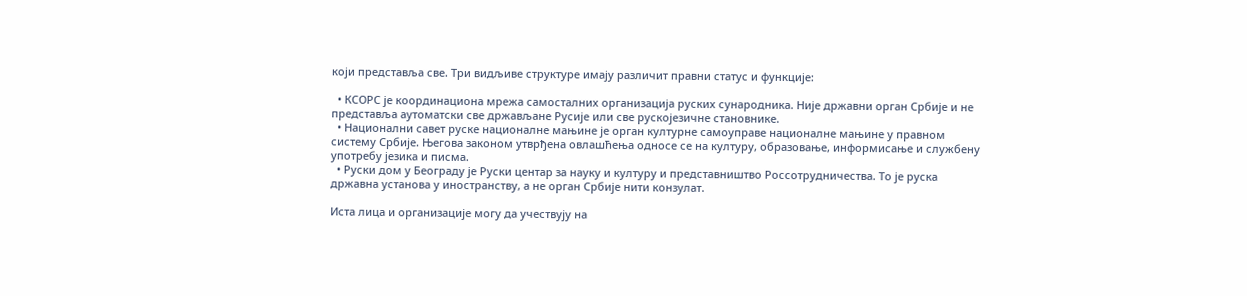који представља све. Три видљиве структуре имају различит правни статус и функције:

  • КСОРС је координациона мрежа самосталних организација руских сународника. Није државни орган Србије и не представља аутоматски све држављане Русије или све рускојезичне становнике.
  • Национални савет руске националне мањине је орган културне самоуправе националне мањине у правном систему Србије. Његова законом утврђена овлашћења односе се на културу, образовање, информисање и службену употребу језика и писма.
  • Руски дом у Београду је Руски центар за науку и културу и представништво Россотрудничества. То је руска државна установа у иностранству, а не орган Србије нити конзулат.

Иста лица и организације могу да учествују на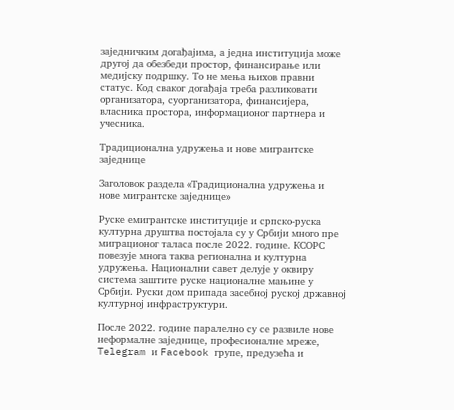заједничким догађајима, а једна институција може другој да обезбеди простор, финансирање или медијску подршку. То не мења њихов правни статус. Код сваког догађаја треба разликовати организатора, суорганизатора, финансијера, власника простора, информационог партнера и учесника.

Традиционална удружења и нове мигрантске заједнице

Заголовок раздела «Традиционална удружења и нове мигрантске заједнице»

Руске емигрантске институције и српско-руска културна друштва постојала су у Србији много пре миграционог таласа после 2022. године. КСОРС повезује многа таква регионална и културна удружења. Национални савет делује у оквиру система заштите руске националне мањине у Србији. Руски дом припада засебној руској државној културној инфраструктури.

После 2022. године паралелно су се развиле нове неформалне заједнице, професионалне мреже, Telegram и Facebook групе, предузећа и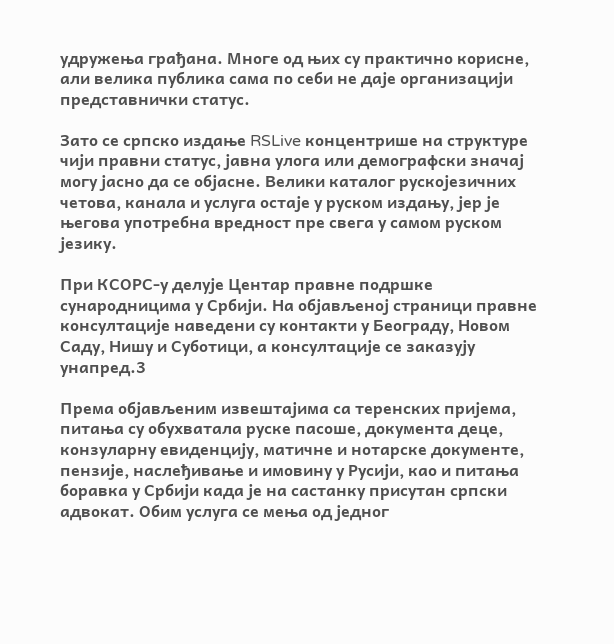удружења грађана. Многе од њих су практично корисне, али велика публика сама по себи не даје организацији представнички статус.

Зато се српско издање RSLive концентрише на структуре чији правни статус, јавна улога или демографски значај могу јасно да се објасне. Велики каталог рускојезичних четова, канала и услуга остаје у руском издању, јер је његова употребна вредност пре свега у самом руском језику.

При КСОРС-у делује Центар правне подршке сународницима у Србији. На објављеној страници правне консултације наведени су контакти у Београду, Новом Саду, Нишу и Суботици, а консултације се заказују унапред.3

Према објављеним извештајима са теренских пријема, питања су обухватала руске пасоше, документа деце, конзуларну евиденцију, матичне и нотарске документе, пензије, наслеђивање и имовину у Русији, као и питања боравка у Србији када је на састанку присутан српски адвокат. Обим услуга се мења од једног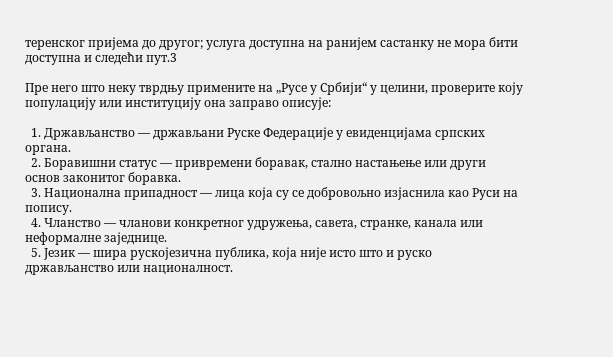теренског пријема до другог; услуга доступна на ранијем састанку не мора бити доступна и следећи пут.3

Пре него што неку тврдњу примените на „Русе у Србији“ у целини, проверите коју популацију или институцију она заправо описује:

  1. Држављанство — држављани Руске Федерације у евиденцијама српских органа.
  2. Боравишни статус — привремени боравак, стално настањење или други основ законитог боравка.
  3. Национална припадност — лица која су се добровољно изјаснила као Руси на попису.
  4. Чланство — чланови конкретног удружења, савета, странке, канала или неформалне заједнице.
  5. Језик — шира рускојезична публика, која није исто што и руско држављанство или националност.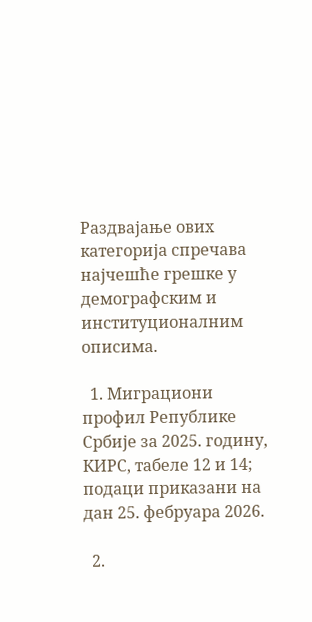Раздвајање ових категорија спречава најчешће грешке у демографским и институционалним описима.

  1. Миграциони профил Републике Србије за 2025. годину, КИРС, табеле 12 и 14; подаци приказани на дан 25. фебруара 2026.

  2.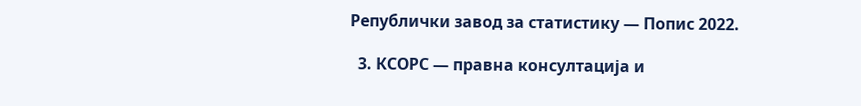Републички завод за статистику — Попис 2022.

  3. КСОРС — правна консултација и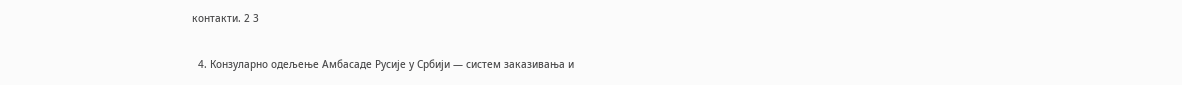контакти. 2 3

  4. Конзуларно одељење Амбасаде Русије у Србији — систем заказивања и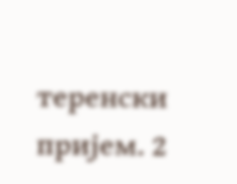теренски пријем. 2